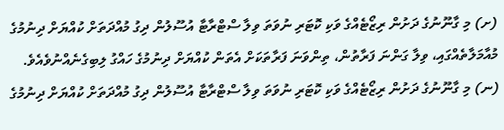(ށ) މި ގާނޫނުގެ ދަށުން ރިޒޯޓެއްގެ ވަކި ކޮޓަރި ނުވަތަ ވިލާ ސްޓްރާޓާ އުސޫލުން ދިގު މުއްދަތަށް ކުއްޔަށް ދިނުމުގެ މުއާމަލާތެއްގައި، ވިލާ ގަންނަ ފަރާތުން، ތިންވަނަ ފަރާތަކަށް އެތަން ކުއްޔަށް ދިނުމުގެ ހައްގު ލިބިގެނެއްނުވެއެވެ.
(ނ) މި ގާނޫނުގެ ދަށުން ރިޒޯޓެއްގެ ވަކި ކޮޓަރި ނުވަތަ ވިލާ ސްޓްރާޓާ އުސޫލުން ދިގު މުއްދަތަށް ކުއްޔަށް ދިނުމުގެ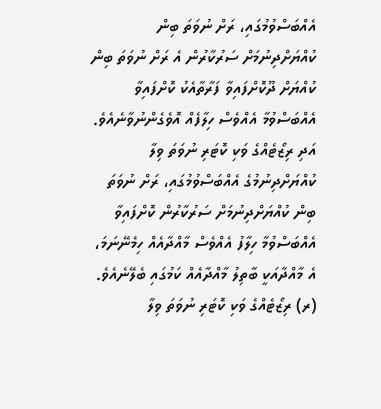އެއްބަސްވުމުގައި، ރަށް ނުވަތަ ބިން ކުއްޔަށްދިނުމަށް ސަރުކާރުން އެ ރަށް ނުވަތަ ބިން ކުއްޔަށް ދޫކޮށްފައިވާ ފަރާތާއެކު ކޮށްފައިވާ އެއްބަސްވުމާ އެއްވެސް ހިލާފެއް އޮވެގެންނުވާނެއެވެ. އަދި ރިޒޯޓެއްގެ ވަކި ކޮޓަރި ނުވަތަ ވިލާ ކުއްޔަށްދިނުމުގެ އެއްބަސްވުމުގައި، ރަށް ނުވަތަ ބިން ކުއްޔަށްދިނުމަށް ސަރުކާރުން ކޮށްފައިވާ އެއްބަސްވުމާ ހިލާފު އެއްވެސް މާއްދާއެއް ހިމެނޭނަމަ، އެ މާއްދާއަކީ ބާތިލު މާއްދާއެއް ކަމުގައި ބެލޭނެއެވެ.
(ރ) ރިޒޯޓެއްގެ ވަކި ކޮޓަރި ނުވަތަ ވިލާ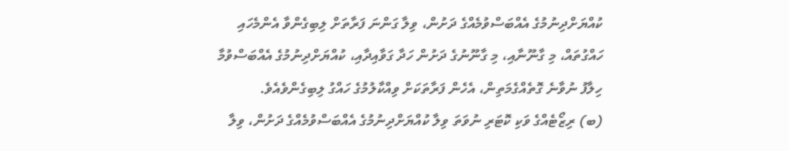ކުއްޔަށްދިނުމުގެ އެއްބަސްވުމެއްގެ ދަށުން، ވިލާ ގަންނަ ފަރާތަށް ލިބިގެންވާ އެންމެހައި ހައްގުތައް، މި ގާނޫނާއި، މި ގާނޫނުގެ ދަށުން ހަދާ ގަވާއިދާއި، ކުއްޔަށްދިނުމުގެ އެއްބަސްވުމާ ހިލާފު ނުވާނެ ގޮތެއްގެމަތިން، އެހެން ފަރާތަކަށް ވިއްކާލުމުގެ ހައްގު ލިބިގެންވެއެވެ.
(ބ) ރިޒޯޓެއްގެ ވަކި ކޮޓަރި ނުވަތަ ވިލާ ކުއްޔަށްދިނުމުގެ އެއްބަސްވުމެއްގެ ދަށުން، ވިލާ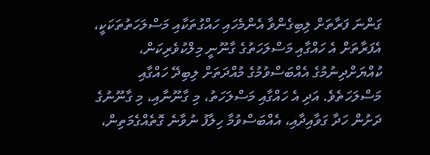ގަންނަ ފަރާތަށް ލިބިގެންވާ އެންމެހައި ހައްގުތަކާއި މަސްލަހަތުތަކަކީ، އެފަރާތަށް އެ ހައްގާއި މަސްލަހަތުގެ ގާނޫނީ މިލްކުވެރިކަން، ކުއްޔަށްދިނުމުގެ އެއްބަސްވުމުގެ މުއްދަތަށް ލިބިދޭ ހައްގާއި މަސްލަހަތެވެ. އަދި އެ ހައްގާއި މަސްލަހަތު، މި ގާނޫނާއި، މި ގާނޫނުގެ ދަށުން ހަދާ ގަވާއިދާއި، އެއްބަސްވުމާ ހިލާފު ނުވާނެ ގޮތެއްގެމަތިން،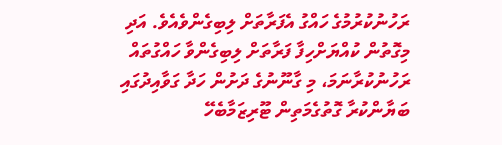ރަހުނުކުރުމުގެ ހައްގު އެފަރާތަށް ލިބިގެންވެއެވެ. އަދި މިގޮތުން ކުއްޔަށްހިފާ ފަރާތަށް ލިބިގެންވާ ހައްގުތައް ރަހުނުކުރާނަމަ، މި ގާނޫނުގެ ދަށުން ހަދާ ގަވާއިދުގައި ބަޔާންކުރާ ގޮތުގެމަތިން ޓޫރިޒަމާބެހޭ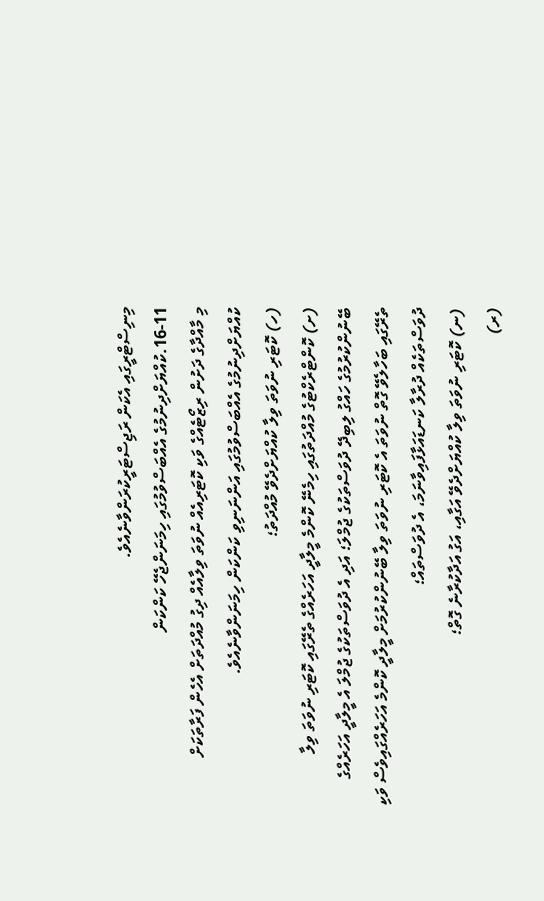މިނިސްޓްރީގައި އެކަން ރަޖިސްޓަރީކުރަންވާނެއެވެ.
16-11.ކުއްޔަށްދިނުމުގެ އެއްބަސްވުމުގައި ހިމަނަންޖެހޭ ކަންކަން
މި މާއްދާގެ ދަށުން ރިޒޯޓެއްގެ ވަކި ކޮޓަރިއެއް ނުވަތަ ވިލާއެއް ދިގު މުއްދަތަށް އެހެން ފަރާތަކަށް ކުއްޔަށްދިނުމުގެ އެއްބަސްވުމުގައި އަންނަނިވި ކަންކަން ހިމަނަންވާނެއެވެ.
(ހ) ކޮޓަރި ނުވަތަ ވިލާ ކުއްޔަށްދެވޭ މުއްދަތު؛
(ށ) ކޮންޓްރެކްޓުގެ މުއްދަތުގައި ހިމެނޭ ކޮންމެ މީލާދީ އަހަރެއްގެ ތެރޭގައި ކޮޓަރި ނުވަތަ ވިލާ ބޭނުންކުރުމުގެ ހައްގު ލިބިދޭ ދުވަސްތަކުގެ ޖުމްލަ؛ އަދި އެ ދުވަސްތަކުގެ ޖުމްލަ އެ މީލާދީ އަހަރެއްގެ ތެރޭގައި ބަހާލެވޭ ގޮތް ނުވަތަ އެ ކޮޓަރި ނުވަތަ ވިލާ ބޭނުންކުރުމަށް މީލާދީ ކޮންމެ އަހަރެއްގައިވެސް ވަކި ދުވަސްތަކެއް ދުރާލާ ކަނޑައަޅާފައިވާނަމަ، އެ ދުވަސްތައް؛
(ނ) ކޮޓަރި ނުވަތަ ވިލާ ކުއްޔަށްދެވޭ އަގާއި، އަގު އަދާކުރާނެ ގޮތް؛
(ރ)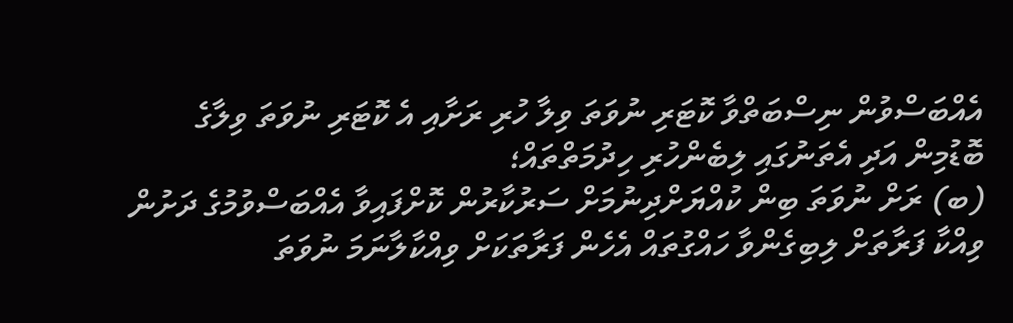އެއްބަސްވުން ނިސްބަތްވާ ކޮޓަރި ނުވަތަ ވިލާ ހުރި ރަށާއި އެ ކޮޓަރި ނުވަތަ ވިލާގެ ބޮޑުމިން އަދި އެތަނުގައި ލިބެންހުރި ހިދުމަތްތައް؛
(ބ) ރަށް ނުވަތަ ބިން ކުއްޔަށްދިނުމަށް ސަރުކާރުން ކޮށްފައިވާ އެއްބަސްވުމުގެ ދަށުން ވިއްކާ ފަރާތަށް ލިބިގެންވާ ހައްގުތައް އެހެން ފަރާތަކަށް ވިއްކާލާނަމަ ނުވަތަ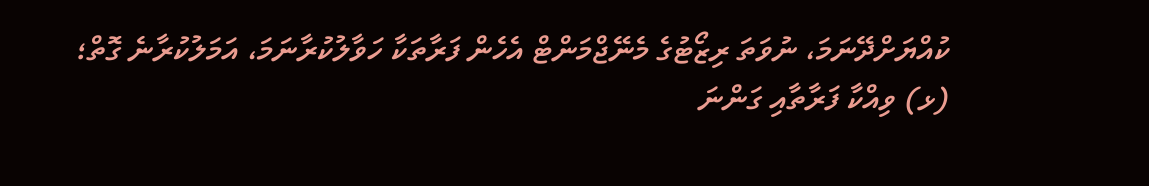ކުއްޔަށްދޭނަމަ، ނުވަތަ ރިޒޯޓުގެ މެނޭޖްމަންޓް އެހެން ފަރާތަކާ ހަވާލުކުރާނަމަ، އަމަލުކުރާނެ ގޮތް؛
(ޅ) ވިއްކާ ފަރާތާއި ގަންނަ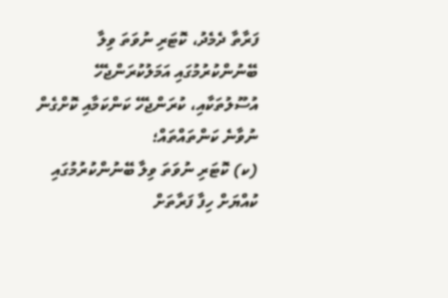ފަރާތާ ދެމެދު، ކޮޓަރި ނުވަތަ ވިލާ ބޭނުންކުރުމުގައި އަމަލުކުރަންޖެހޭ އުސޫލުތަކާއި، ކުރަންޖެހޭ ކަންކަމާއި ކޮށްގެން ނުވާނެ ކަންތައްތައް؛
(ކ) ކޮޓަރި ނުވަތަ ވިލާ ބޭނުންކުރުމުގައި ކުއްޔަށް ހިފާ ފަރާތަށް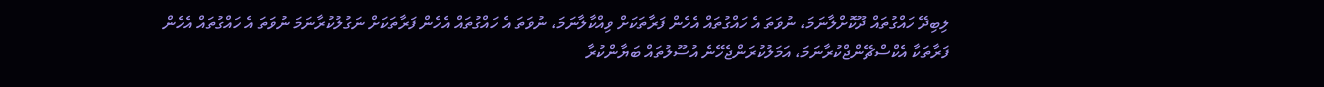ލިބިދޭ ހައްގުތައް ދޫކޮށްލާނަމަ، ނުވަތަ އެ ހައްގުތައް އެހެން ފަރާތަކަށް ވިއްކާލާނަމަ، ނުވަތަ އެ ހައްގުތައް އެހެން ފަރާތަކަށް ނަގުލުކުރާނަމަ ނުވަތަ އެ ހައްގުތައް އެހެން ފަރާތަކާ އެކްސްޗޭންޖްކުރާނަމަ، އަމަލުކުރަންޖެހޭނެ އުސޫލުތައް ބަޔާންކުރާ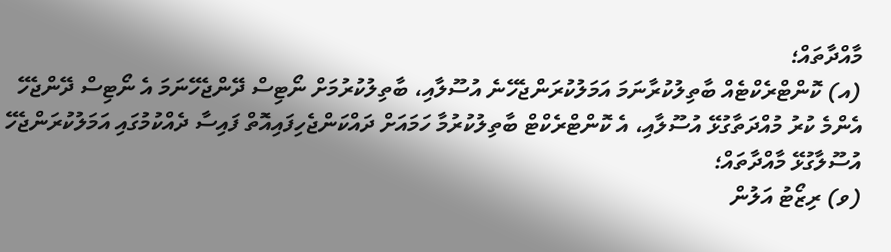މާއްދާތައް؛
(އ) ކޮންޓްރެކްޓެއް ބާތިލުކުރާނަމަ އަމަލުކުރަންޖެހޭނެ އުސޫލާއި، ބާތިލުކުރުމަށް ނޯޓިސް ދޭންޖެހޭނަމަ އެ ނޯޓިސް ދޭންޖެހޭ އެންމެ ކުރު މުއްދަތާގުޅޭ އުސޫލާއި، އެ ކޮންޓްރެކްޓް ބާތިލުކުރުމާ ހަމައަށް ދައްކަންޖެހިފައިއޮތް ފައިސާ ދެއްކުމުގައި އަމަލުކުރަންޖެހޭ އުސޫލާގުޅޭ މާއްދާތައް؛
(ވ) ރިޒޯޓު އަލުން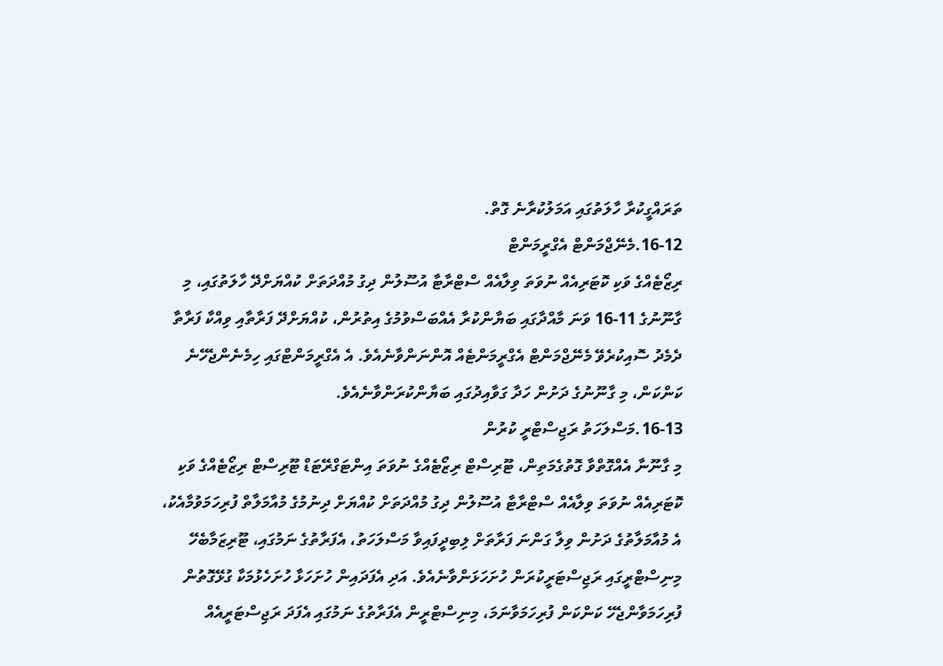ތަރައްގީކުރާ ހާލަތުގައި އަމަލުކުރާނެ ގޮތް.
16-12.މެނޭޖްމަންޓް އެގްރީމަންޓް
ރިޒޯޓެއްގެ ވަކި ކޮޓަރިއެއް ނުވަތަ ވިލާއެއް ސްޓްރާޓާ އުސޫލުން ދިގު މުއްދަތަށް ކުއްޔަށްދޭ ހާލަތުގައި، މި ގާނޫނުގެ 11-16 ވަނަ މާއްދާގައި ބަޔާންކުރާ އެއްބަސްވުމުގެ އިތުރުން، ކުއްޔަށްދޭ ފަރާތާއި ވިއްކާ ފަރާތާ ދެމެދު ސޮއިކުރެވޭ މެނޭޖްމަންޓް އެގްރީމަންޓެއް އޮންނަންވާނެއެވެ. އެ އެގްރީމަންޓްގައި ހިމެނެންޖެހޭނެ ކަންކަން، މި ގާނޫނުގެ ދަށުން ހަދާ ގަވާއިދުގައި ބަޔާންކުރަންވާނެއެވެ.
16-13.މަސްލަހަތު ރަޖިސްޓްރީ ކުރުން
މި ގާނޫނާ އެއްގޮތްވާ ގޮތުގެމަތިން، ޓޫރިސްޓް ރިޒޯޓެއްގެ ނުވަތަ އިންޓަގްރޭޓަޑް ޓޫރިސްޓް ރިޒޯޓެއްގެ ވަކި ކޮޓަރިއެއް ނުވަތަ ވިލާއެއް ސްޓްރާޓާ އުސޫލުން ދިގު މުއްދަތަށް ކުއްޔަށް ދިނުމުގެ މުއާމަލާތް ފުރިހަމަވުމާއެކު، އެ މުއާމަލާތުގެ ދަށުން ވިލާ ގަންނަ ފަރާތަށް ލިބިދީފައިވާ މަސްލަހަތު، އެފަރާތުގެ ނަމުގައި، ޓޫރިޒަމާބެހޭ މިނިސްޓްރީގައި ރަޖިސްޓަރީކުރަން ހުށަހަޅަންވާނެއެވެ. އަދި އެފަދައިން ހުށަހަޅާ ހުށަހެޅުމަކާ ގުޅޭގޮތުން ފުރިހަމަވާންޖެހޭ ކަންކަން ފުރިހަމަވާނަމަ، މިނިސްޓްރީން އެފަރާތުގެ ނަމުގައި އެފަދަ ރަޖިސްޓަރީއެއް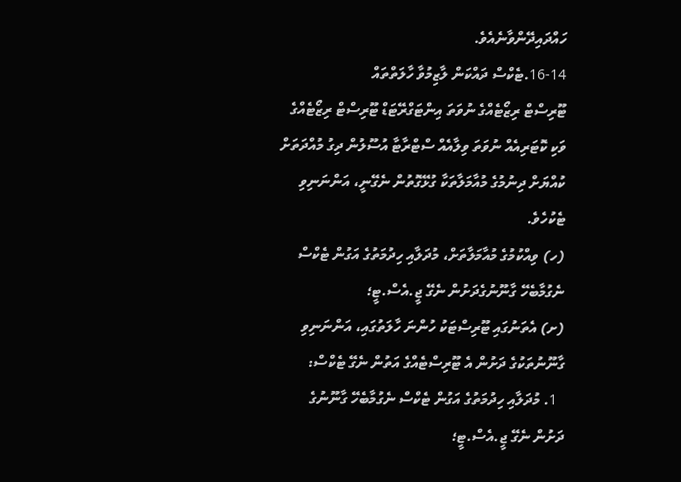ހައްދައިދޭންވާނެއެވެ.
16-14.ޓެކްސް ދައްކަން ލާޒިމުވާ ހާލަތްތައް
ޓޫރިސްޓް ރިޒޯޓެއްގެ ނުވަތަ އިންޓަގްރޭޓަޑް ޓޫރިސްޓް ރިޒޯޓެއްގެ ވަކި ކޮޓަރިއެއް ނުވަތަ ވިލާއެއް ސްޓްރާޓާ އުސޫލުން ދިގު މުއްދަތަށް ކުއްޔަށް ދިނުމުގެ މުއާމަލާތަކާ ގުޅޭގޮތުން ނެގޭނީ، އަންނަނިވި ޓެކުހެވެ.
(ހ) ވިއްކުމުގެ މުއާމަލާތަށް، މުދަލާއި ހިދުމަތުގެ އަގުން ޓެކްސް ނެގުމާބެހޭ ގާނޫނުގެދަށުން ނެގޭ ޖީ.އެސް.ޓީ؛
(ށ) އެތަނުގައި ޓޫރިސްޓަކު ހުންނަ ހާލަތުގައި، އަންނަނިވި ގާނޫނުތަކުގެ ދަށުން އެ ޓޫރިސްޓެއްގެ އަތުން ނެގޭ ޓެކްސް:
  1. މުދަލާއި ހިދުމަތުގެ އަގުން ޓެކްސް ނެގުމާބެހޭ ގާނޫނުގެ ދަށުން ނެގޭ ޖީ.އެސް.ޓީ؛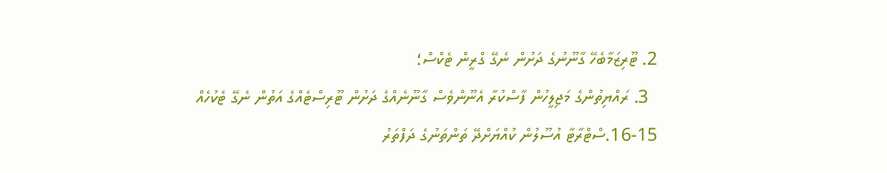2. ޓޫރިޒަމާބެހޭ ގާނޫނުގެ ދަށުން ނެގޭ ގްރީން ޓެކްސް؛
  3. ރައްޔިތުންގެ މަޖިލީހުން ފާސްކުރާ އެނޫންވެސް ގާނޫނެއްގެ ދަށުން ޓޫރިސްޓެއްގެ އަތުން ނެގޭ ޓެކުހެއް
16-15.ސްޓްރާޓާ އުސޫލުން ކުއްޔަށްދޭ ތަންތަނުގެ ދަފްތަރު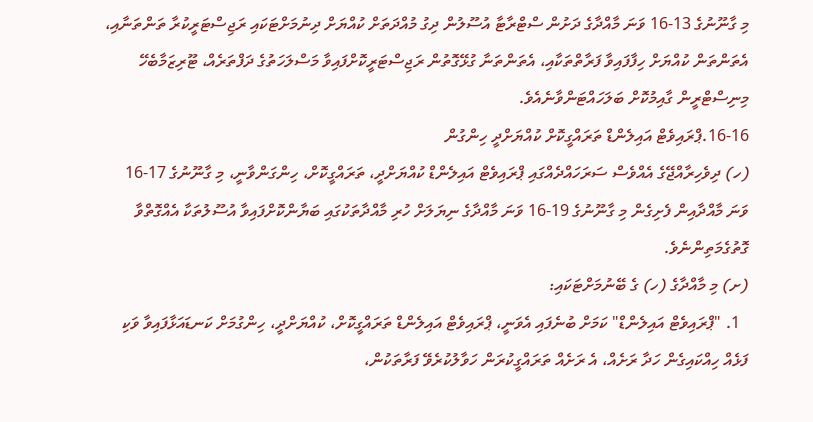މި ގާނޫނުގެ 13-16 ވަނަ މާއްދާގެ ދަށުން ސްޓްރާޓާ އުސޫލުން ދިގު މުއްދަތަށް ކުއްޔަށް ދިނުމަށްޓަކައި ރަޖިސްޓަރީކުރާ ތަންތަނާއި، އެތަންތަން ކުއްޔަށް ހިފާފައިވާ ފަރާތްތަކާއި، އެތަންތަނާ ގުޅޭގޮތުން ރަޖިސްޓަރީކޮށްފައިވާ މަސްލަހަތުގެ ދަފްތަރެއް، ޓޫރިޒަމާބެހޭ މިނިސްޓްރީން ގާއިމުކޮށް ބަލަހައްޓަންވާނެއެވެ.
16-16.ޕްރައިވެޓް އައިލެންޑް ތަރައްގީކޮށް ކުއްޔަށްދީ ހިންގުން
(ހ) ދިވެހިރާއްޖޭގެ އެއްވެސް ސަރަހައްދެއްގައި ޕްރައިވެޓް އައިލެންޑް ކުއްޔަށްދީ، ތަރައްގީކޮށް، ހިންގަންވާނީ، މި ގާނޫނުގެ 17-16 ވަނަ މާއްދާއިން ފެށިގެން މި ގާނޫނުގެ 19-16 ވަނަ މާއްދާގެ ނިޔަލަށް ހުރި މާއްދާތަކުގައި ބަޔާންކޮށްފައިވާ އުސޫލުތަކާ އެއްގޮތްވާ ގޮތުގެމަތިންނެވެ.
(ށ) މި މާއްދާގެ (ހ) ގެ ބޭނުމަށްޓަކައި:
  1. "ޕްރައިވެޓް އައިލެންޑް" ކަމަށް ބުނެފައި އެވަނީ، ޕްރައިވެޓް އައިލެންޑް ތަރައްގީކޮށް، ކުއްޔަށްދީ، ހިންގުމަށް ކަނޑައަޅާފައިވާ ވަކި ފަޅެއް ހިއްކައިގެން ހަދާ ރަށެއް، އެ ރަށެއް ތަރައްގީކުރަން ހަވާލުކުރެވޭ ފަރާތަކުން،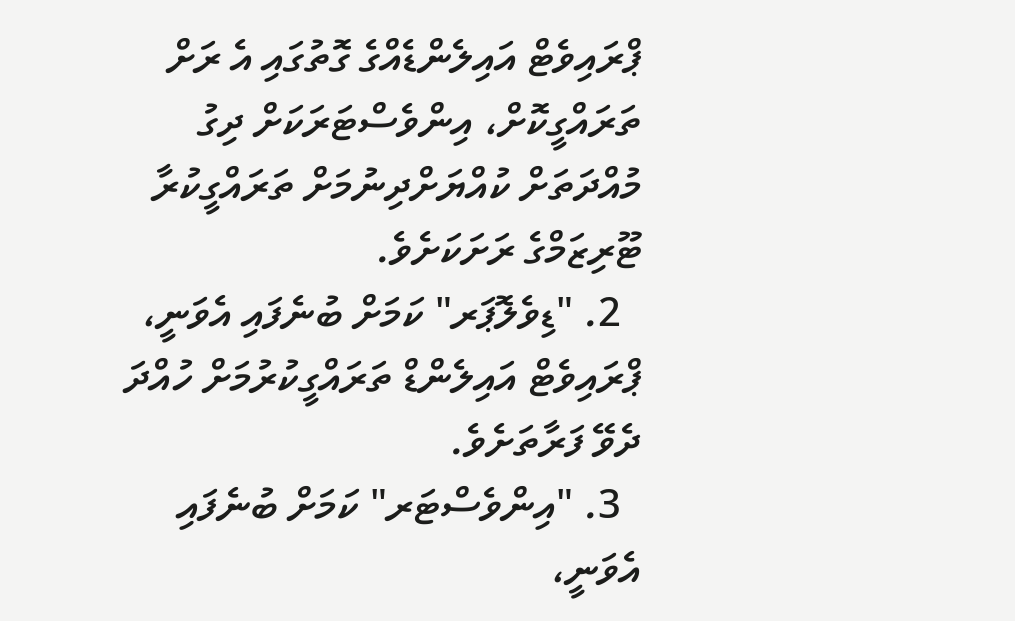ޕްރައިވެޓް އައިލެންޑެއްގެ ގޮތުގައި އެ ރަށް ތަރައްގީކޮށް، އިންވެސްޓަރަކަށް ދިގު މުއްދަތަށް ކުއްޔަށްދިނުމަށް ތަރައްގީކުރާ ޓޫރިޒަމްގެ ރަށަކަށެވެ.
  2. "ޑިވެލޮޕަރ" ކަމަށް ބުނެފައި އެވަނީ، ޕްރައިވެޓް އައިލެންޑް ތަރައްގީކުރުމަށް ހުއްދަ ދެވޭ ފަރާތަށެވެ.
  3. "އިންވެސްޓަރ" ކަމަށް ބުނެފައި އެވަނީ،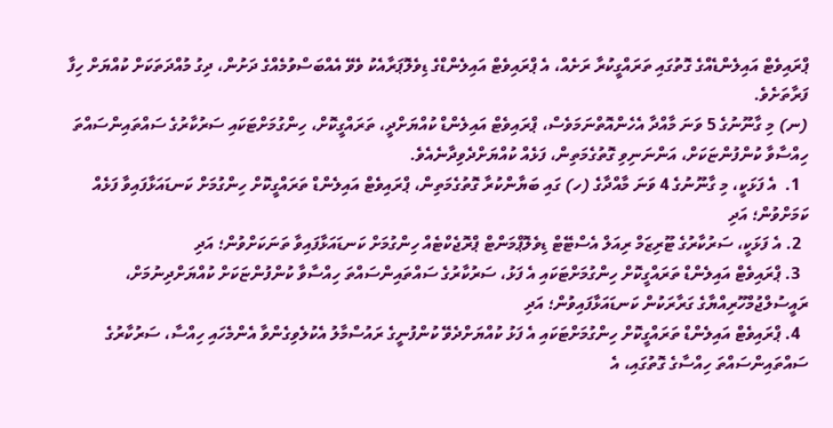ޕްރައިވެޓް އައިލެންޑެއްގެ ގޮތުގައި ތަރައްގީކުރާ ރަށެއް، އެ ޕްރައިވެޓް އައިލެންޑްގެ ޑިވެލޮޕަރާއެކު ވެވޭ އެއްބަސްވުމެއްގެ ދަށުން، ދިގު މުއްދަތަކަށް ކުއްޔަށް ހިފާ ފަރާތަށެވެ.
(ނ) މި ގާނޫނުގެ 5 ވަނަ މާއްދާ އެހެންއޮތްނަމަވެސް، ޕްރައިވެޓް އައިލެންޑް ކުއްޔަށްދީ، ތަރައްގީކޮށް، ހިންގުމަށްޓަކައި ސަރުކާރުގެ ސައްތައިންސައްތަ ހިއްސާވާ ކުންފުންޏަކަށް، އަންނަނިވި ގޮތުގެމަތިން، ފަޅެއް ކުއްޔަށްދެވިދާނެއެވެ.
  1.  އެ ފަޅަކީ، މި ގާނޫނުގެ 4 ވަނަ މާއްދާގެ (ހ) ގައި ބަޔާންކުރާ ގޮތުގެމަތިން، ޕްރައިވެޓް އައިލެންޑް ތަރައްގީކޮށް ހިންގުމަށް ކަނޑައަޅާފައިވާ ފަޅެއް ކަމަށްވުން؛ އަދި
  2. އެ ފަޅަކީ، ސަރުކާރުގެ ޓޫރިޒަމް ރިއަލް އެސްޓޭޓް ޑިވެލޮޕްމަންޓް ޕްރޮޖެކްޓެއް ހިންގުމަށް ކަނޑައަޅާފައިވާ ތަނަކަށްވުން؛ އަދި
  3. ޕްރައިވެޓް އައިލެންޑް ތަރައްގީކޮށް ހިންގުމަށްޓަކައި އެ ފަޅު، ސަރުކާރުގެ ސައްތައިންސައްތަ ހިއްސާވާ ކުންފުންޏަކަށް ކުއްޔަށްދިނުމަށް، ރައީސުލްޖުމްހޫރިއްޔާގެ ގަރާރަކުން ކަނޑައަޅާފައިވުން؛ އަދި
  4. ޕްރައިވެޓް އައިލެންޑް ތަރައްގީކޮށް ހިންގުމަށްޓަކައި އެ ފަޅު ކުއްޔަށްދެވޭ ކުންފުނީގެ ރައުސްމާލު އެކުލެވިގެންވާ އެންމެހައި ހިއްސާ، ސަރުކާރުގެ ސައްތައިންސައްތަ ހިއްސާގެ ގޮތުގައި، އެ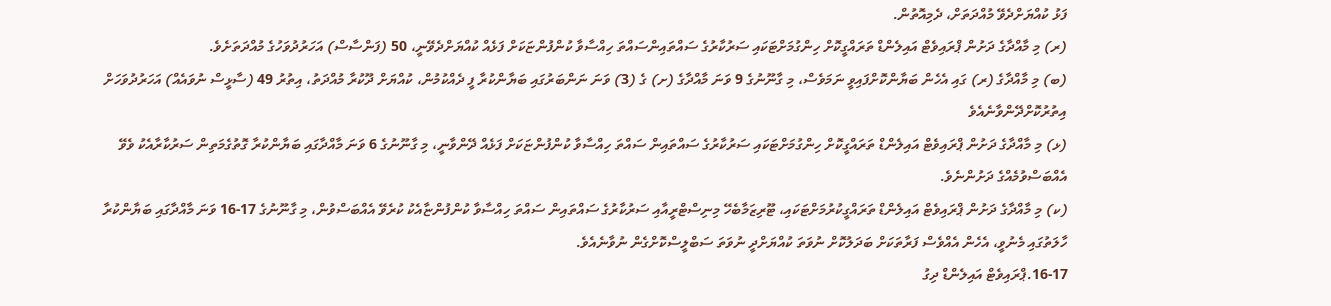ފަޅު ކުއްޔަށްދެވޭ މުއްދަތަށް، ދެމިއޮތުން.
(ރ) މި މާއްދާގެ ދަށުން ޕްރައިވެޓް އައިލެންޑް ތަރައްގީކޮށް ހިންގުމަށްޓަކައި ސަރުކާރުގެ ސައްތައިންސައްތަ ހިއްސާވާ ކުންފުންޏަކަށް ފަޅެއް ކުއްޔަށްދެވޭނީ، 50 (ފަންސާސް) އަހަރުދުވަހުގެ މުއްދަތަށެވެ.
(ބ) މި މާއްދާގެ (ރ) ގައި އެހެން ބަޔާންކޮށްފައިވީ ނަމަވެސް، މި ގާނޫނުގެ 9 ވަނަ މާއްދާގެ (ށ) ގެ (3) ވަނަ ނަންބަރުގައި ބަޔާންކުރާ ފީ ދެއްކުމުން، ކުއްޔަށް ދޫކުރާ މުއްދަތު، އިތުރު 49 (ސާޅީސް ނުވައެއް) އަހަރުދުވަހަށް އިތުރުކޮށްދޭންވާނެއެވެ
(ޅ) މި މާއްދާގެ ދަށުން ޕްރައިވެޓް އައިލެންޑް ތަރައްގީކޮށް ހިންގުމަށްޓަކައި ސަރުކާރުގެ ސައްތައިން ސައްތަ ހިއްސާވާ ކުންފުންޏަކަށް ފަޅެއް ދޭންވާނީ، މި ގާނޫނުގެ 6 ވަނަ މާއްދާގައި ބަޔާންކުރާ ގޮތުގެމަތިން ސަރުކާރާއެކު ވެވޭ އެއްބަސްވުމެއްގެ ދަށުންނެވެ.
(ކ) މި މާއްދާގެ ދަށުން ޕްރައިވެޓް އައިލެންޑް ތަރައްގީކުރުމަށްޓަކައި، ޓޫރިޒަމާބެހޭ މިނިސްޓްރީއާއި ސަރުކާރުގެ ސައްތައިން ސައްތަ ހިއްސާވާ ކުންފުންޏާއެކު ކުރެވޭ އެއްބަސްވުން، މި ގާނޫނުގެ 17-16 ވަނަ މާއްދާގައި ބަޔާންކުރާ ހާލަތުގައި މެނުވީ، އެހެން އެއްވެސް ފަރާތަކަށް ބަދަލުކޮށް ނުވަތަ ކުއްޔަށްދީ ނުވަތަ ސަބްލީސްކޮށްގެން ނުވާނެއެވެ.
16-17.ޕްރައިވެޓް އައިލެންޑް ދިގު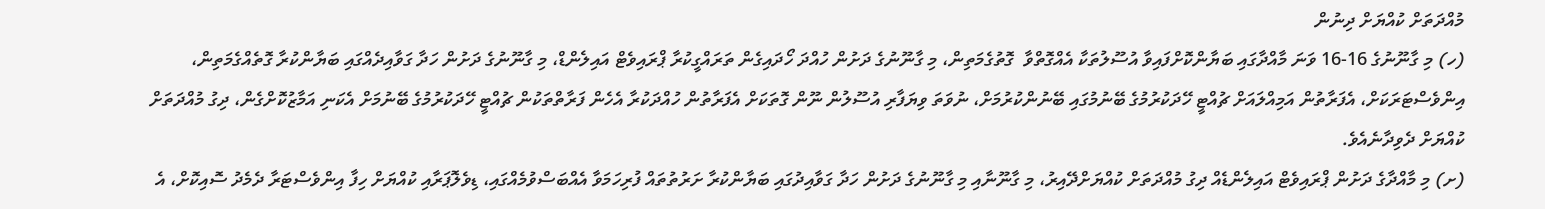މުއްދަތަށް ކުއްޔަށް ދިނުން
(ހ) މި ގާނޫނުގެ 16-16 ވަނަ މާއްދާގައި ބަޔާންކޮށްފައިވާ އުސޫލުތަކާ އެއްގޮތްވާ  ގޮތުގެމަތިން، މި ގާނޫނުގެ ދަށުން ހުއްދަ ހޯދައިގެން ތަރައްގީކުރާ ޕްރައިވެޓް އައިލެންޑް، މި ގާނޫނުގެ ދަށުން ހަދާ ގަވާއިދެއްގައި ބަޔާންކުރާ ގޮތެއްގެމަތިން، އިންވެސްޓަރަކަށް، އެފަރާތުން އަމިއްލައަށް ޗުއްޓީ ހޭދަކުރުމުގެ ބޭނުމުގައި ބޭނުންކުރުމަށް، ނުވަތަ ވިޔަފާރި އުސޫލުން ނޫން ގޮތަކަށް އެފަރާތުން ހުއްދަކުރާ އެހެން ފަރާތްތަކުން ޗުއްޓީ ހޭދަކުރުމުގެ ބޭނުމަށް އެކަނި އަމާޒުކޮށްގެން، ދިގު މުއްދަތަށް ކުއްޔަށް ދެވިދާނެއެވެ.
(ށ) މި މާއްދާގެ ދަށުން ޕްރައިވެޓް އައިލެންޑެއް ދިގު މުއްދަތަށް ކުއްޔަށްދޭއިރު، މި ގާނޫނާއި މި ގާނޫނުގެ ދަށުން ހަދާ ގަވާއިދުގައި ބަޔާންކުރާ ށަރުތުތައް ފުރިހަމަވާ އެއްބަސްވުމެއްގައި، ޑިވެލޮޕަރާއި ކުއްޔަށް ހިފާ އިންވެސްޓަރާ ދެމެދު ސޮއިކޮށް، އެ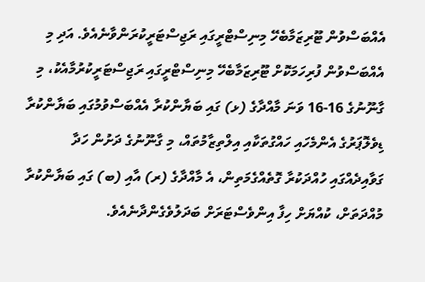އެއްބަސްވުން ޓޫރިޒަމާބެހޭ މިނިސްޓްރީގައި ރަޖިސްޓަރީކުރަންވާނެއެވެ. އަދި މި އެއްބަސްވުން ފުރިހަމަކޮށް ޓޫރިޒަމާބެހޭ މިނިސްޓްރީގައި ރަޖިސްޓަރީކުރުމާއެކު، މި ގާނޫނުގެ 16-16 ވަނަ މާއްދާގެ (ޅ) ގައި ބަޔާންކުރާ އެއްބަސްވުމުގައި ބަޔާންކުރާ ޑިވެލޮޕަރުގެ އެންމެހައި ހައްގުތަކާއި އިލްތިޒާމުތައް، މި ގާނޫނުގެ ދަށުން ހަދާ ގަވާއިދެއްގައި ހުއްދަކުރާ ގޮތެއްގެމަތިން، އެ މާއްދާގެ (ރ) އާއި (ބ) ގައި ބަޔާންކުރާ މުއްދަތަށް، ކުއްޔަށް ހިފާ އިންވެސްޓަރަށް ބަދަލުވެގެންދާނެއެވެ.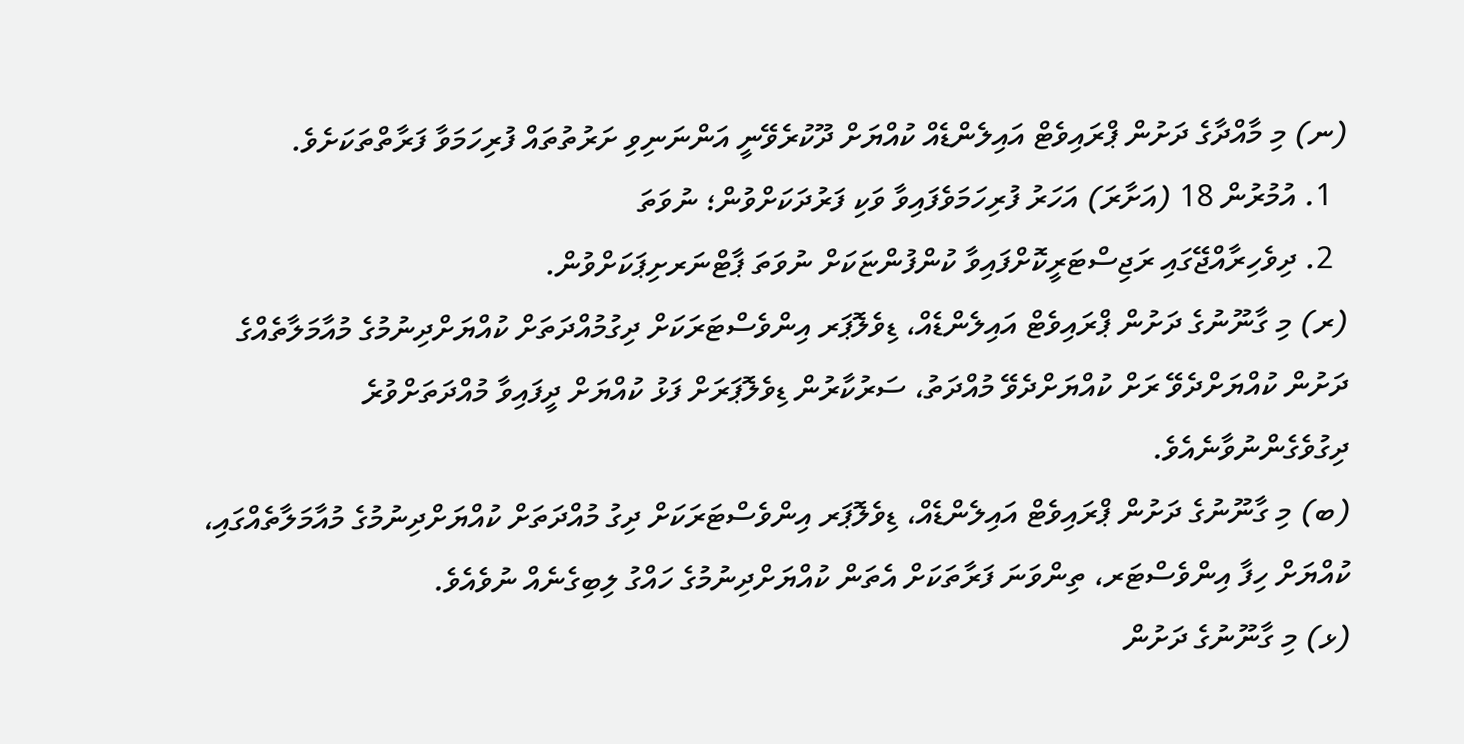(ނ) މި މާއްދާގެ ދަށުން ޕްރައިވެޓް އައިލެންޑެއް ކުއްޔަށް ދޫކުރެވޭނީ އަންނަނިވި ށަރުތުތައް ފުރިހަމަވާ ފަރާތްތަކަށެވެ.
  1. އުމުރުން 18 (އަށާރަ) އަހަރު ފުރިހަމަވެފައިވާ ވަކި ފަރުދަކަށްވުން؛ ނުވަތަ
  2. ދިވެހިރާއްޖޭގައި ރަޖިސްޓަރީކޮށްފައިވާ ކުންފުންޏަކަށް ނުވަތަ ޕާޓްނަރށިޕަކަށްވުން.
(ރ) މި ގާނޫނުގެ ދަށުން ޕްރައިވެޓް އައިލެންޑެއް، ޑިވެލޮޕަރ އިންވެސްޓަރަކަށް ދިގުމުއްދަތަށް ކުއްޔަށްދިނުމުގެ މުއާމަލާތެއްގެ ދަށުން ކުއްޔަށްދެވޭ ރަށް ކުއްޔަށްދެވޭ މުއްދަތު، ސަރުކާރުން ޑިވެލޮޕަރަށް ފަޅު ކުއްޔަށް ދީފައިވާ މުއްދަތަށްވުރެ ދިގުވެގެންނުވާނެއެވެ.
(ބ) މި ގާނޫނުގެ ދަށުން ޕްރައިވެޓް އައިލެންޑެއް، ޑިވެލޮޕަރ އިންވެސްޓަރަކަށް ދިގު މުއްދަތަށް ކުއްޔަށްދިނުމުގެ މުއާމަލާތެއްގައި، ކުއްޔަށް ހިފާ އިންވެސްޓަރ، ތިންވަނަ ފަރާތަކަށް އެތަން ކުއްޔަށްދިނުމުގެ ހައްގު ލިބިގެނެއް ނުވެއެވެ.
(ޅ) މި ގާނޫނުގެ ދަށުން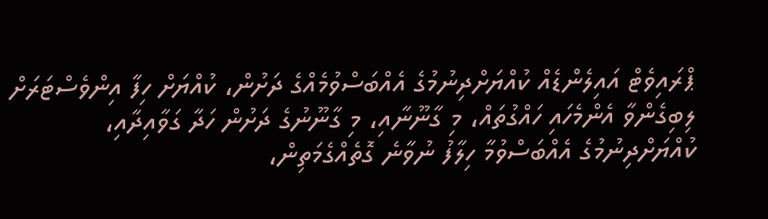ޕްރައިވެޓް އައިލެންޑެއް ކުއްޔަށްދިނުމުގެ އެއްބަސްވުމެއްގެ ދަށުން، ކުއްޔަށް ހިފާ އިންވެސްޓަރަށް ލިބިގެންވާ އެންމެހައި ހައްގުތައް، މި ގާނޫނާއި، މި ގާނޫނުގެ ދަށުން ހަދާ ގަވާއިދާއި، ކުއްޔަށްދިނުމުގެ އެއްބަސްވުމާ ހިލާފު ނުވާނެ ގޮތެއްގެމަތިން،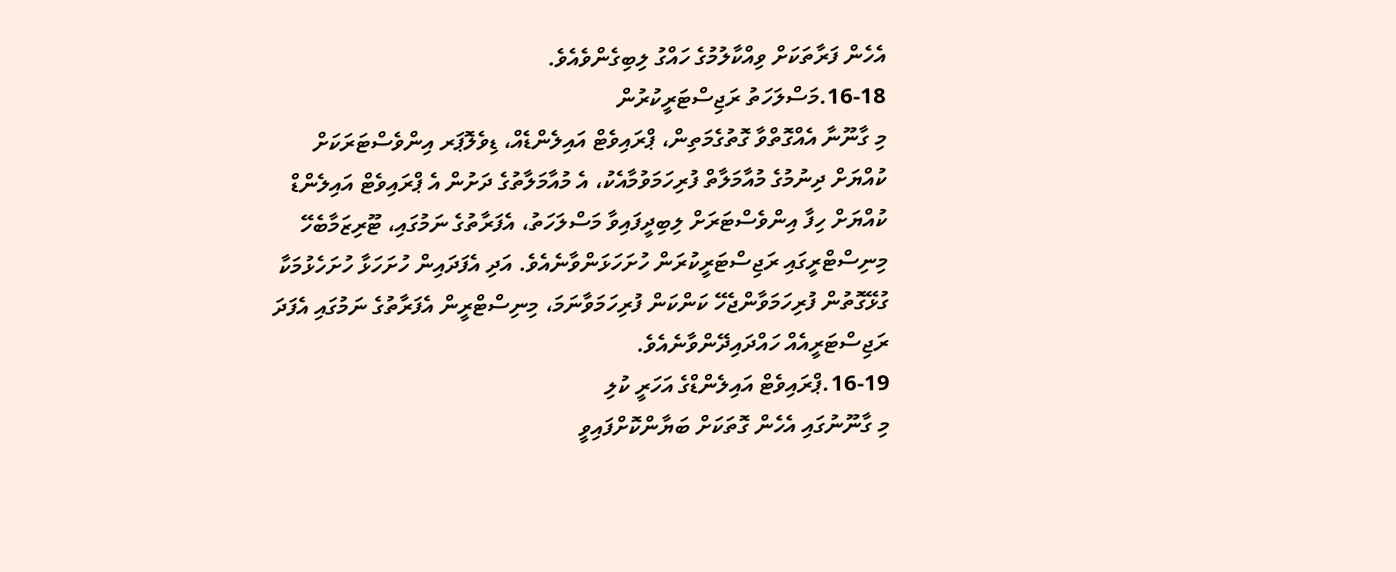އެހެން ފަރާތަކަށް ވިއްކާލުމުގެ ހައްގު ލިބިގެންވެއެވެ.
16-18.މަސްލަހަތު ރަޖިސްޓަރީކުރުން
މި ގާނޫނާ އެއްގޮތްވާ ގޮތުގެމަތިން، ޕްރައިވެޓް އައިލެންޑެއް، ޑިވެލޮޕަރ އިންވެސްޓަރަކަށް ކުއްޔަށް ދިނުމުގެ މުއާމަލާތް ފުރިހަމަވުމާއެކު، އެ މުއާމަލާތުގެ ދަށުން އެ ޕްރައިވެޓް އައިލެންޑް ކުއްޔަށް ހިފާ އިންވެސްޓަރަށް ލިބިދީފައިވާ މަސްލަހަތު، އެފަރާތުގެ ނަމުގައި، ޓޫރިޒަމާބެހޭ މިނިސްޓްރީގައި ރަޖިސްޓަރީކުރަން ހުށަހަޅަންވާނެއެވެ. އަދި އެފަދައިން ހުށަހަޅާ ހުށަހެޅުމަކާ ގުޅޭގޮތުން ފުރިހަމަވާންޖެހޭ ކަންކަން ފުރިހަމަވާނަމަ، މިނިސްޓްރީން އެފަރާތުގެ ނަމުގައި އެފަދަ ރަޖިސްޓަރީއެއް ހައްދައިދޭންވާނެއެވެ.
16-19.ޕްރައިވެޓް އައިލެންޑްގެ އަހަރީ ކުލި
މި ގާނޫނުގައި އެހެން ގޮތަކަށް ބަޔާންކޮށްފައިވީ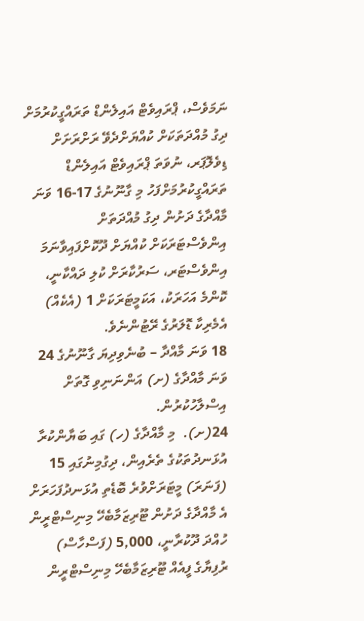ނަމަވެސް، ޕްރައިވެޓް އައިލެންޑް ތަރައްގީކުރުމަށް ދިގު މުއްދަތަކަށް ކުއްޔަށްދެވޭ ރަށްރަށަށް ޑިވެލޮޕަރ، ނުވަތަ ޕްރައިވެޓް އައިލެންޑް ތަރައްގީކުރުމަށްފަހު މި ގާނޫނުގެ 17-16 ވަނަ މާއްދާގެ ދަށުން ދިގު މުއްދަތަށް އިންވެސްޓަރަކަށް ކުއްޔަށް ދޫކޮށްފައިވާނަމަ އިންވެސްޓަރ، ސަރުކާރަށް ކުލި ދައްކާނީ، ކޮންމެ އަހަރަކު، އަކަމީޓަރަކަށް 1 (އެކެއް) އެމެރިކާ ޑޮލަރުގެ ރޭޓުންނެވެ.
18 ވަނަ މާއްދާ – ބުނެވިދިޔަ ގާނޫނުގެ 24 ވަނަ މާއްދާގެ (ށ) އަންނަނިވި ގޮތަށް އިސްލާހުކުރުން.
24(ށ).  މި މާއްދާގެ (ހ) ގައި ބަޔާންކުރާ އުޅަނދުތަކުގެ ތެރެއިން، ދިގުމިނުގައި 15 (ފަނަރަ) މީޓަރަށްވުރެ ބޮޑެތި އުޅަނދުފަހަރަށް އެ މާއްދާގެ ދަށުން ޓޫރިޒަމާބެހޭ މިނިސްޓްރީން ހުއްދަ ދޫކުރާނީ، 5,000 (ފަސްހާސް) ރުފިޔާގެ ފީއެއް ޓޫރިޒަމާބެހޭ މިނިސްޓްރީން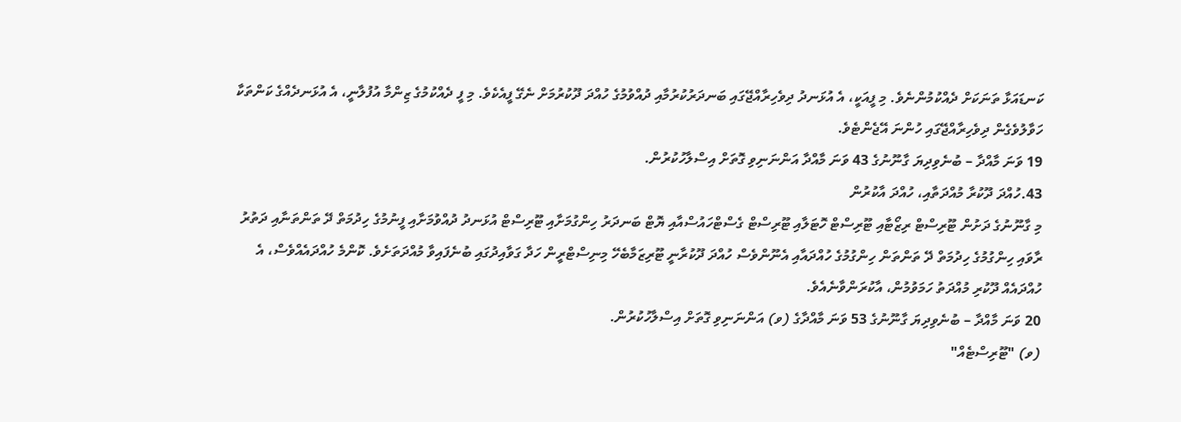ކަނޑައަޅާ ތަނަކަށް ދެއްކުމުންނެވެ. މި ފީއަކީ، އެ އުޅަނދު ދިވެހިރާއްޖޭގައި ބަނދަރުކުރުމާއި ދުއްވުމުގެ ހުއްދަ ދޫކުރުމަށް ނެގޭ ފީއެކެވެ. މި ފީ ދެއްކުމުގެ ޒިންމާ އުފުލާނީ، އެ އުޅަނދެއްގެ ކަންތަކާ ހަވާލުވެގެން ދިވެހިރާއްޖޭގައި ހުންނަ އޭޖެންޓެވެ.
19 ވަނަ މާއްދާ – ބުނެވިދިޔަ ގާނޫނުގެ 43 ވަނަ މާއްދާ އަންނަނިވި ގޮތަށް އިސްލާހުކުރުން.
43.ހުއްދަ ދޫކުރާ މުއްދަތާއި، ހުއްދަ އާކުރުން
މި ގާނޫނުގެ ދަށުން ޓޫރިސްޓް ރިޒޯޓާއި ޓޫރިސްޓް ހޮޓަލާއި ޓޫރިސްޓް ގެސްޓްހައުސްއާއި ޔޮޓް ބަނދަރު ހިންގުމަށާއި ޓޫރިސްޓް އުޅަނދު ދުއްވުމަށާއި ފީނުމުގެ ހިދުމަތް ދޭ ތަންތަނާއި ދަތުރު ރާވައި ހިންގުމުގެ ހިދުމަތް ދޭ ތަންތަން ހިންގުމުގެ ހުއްދައާއި އެނޫންވެސް ހުއްދަ ދޫކުރާނީ ޓޫރިޒަމާބެހޭ މިނިސްޓްރީން ހަދާ ގަވާއިދުގައި ބުނެފައިވާ މުއްދަތަށެވެ. ކޮންމެ ހުއްދައެއްވެސް، އެ ހުއްދައެއް ދޫކުރި މުއްދަތު ހަމަވުމުން، އާކުރަންވާނެއެވެ.
20 ވަނަ މާއްދާ – ބުނެވިދިޔަ ގާނޫނުގެ 53 ވަނަ މާއްދާގެ (ވ) އަންނަނިވި ގޮތަށް އިސްލާހުކުރުން.
(ވ) "ޓޫރިސްޓެއް"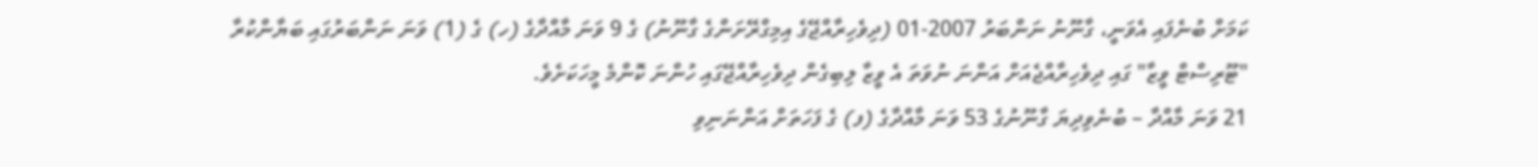ކަމަށް ބުނެފައި އެވަނީ، ގާނޫނު ނަންބަރު 2007-01 (ދިވެހިރާއްޖޭގެ އިމިގްރޭށަންގެ ގާނޫނު) ގެ 9 ވަނަ މާއްދާގެ (ހ) ގެ (1) ވަނަ ނަންބަރުގައި ބަޔާންކުރާ "ޓޫރިސްޓް ވީޒާ" ގައި ދިވެހިރާއްޖެއަށް އަންނަ ނުވަތަ އެ ވީޒާ ލިބިގެން ދިވެހިރާއްޖޭގައި ހުންނަ ކޮންމެ މީހަކަށެވެ.
21 ވަނަ މާއްދާ – ބުނެވިދިޔަ ގާނޫނުގެ 53 ވަނަ މާއްދާގެ (ފ) ގެ ފަހަތަށް އަންނަނިވި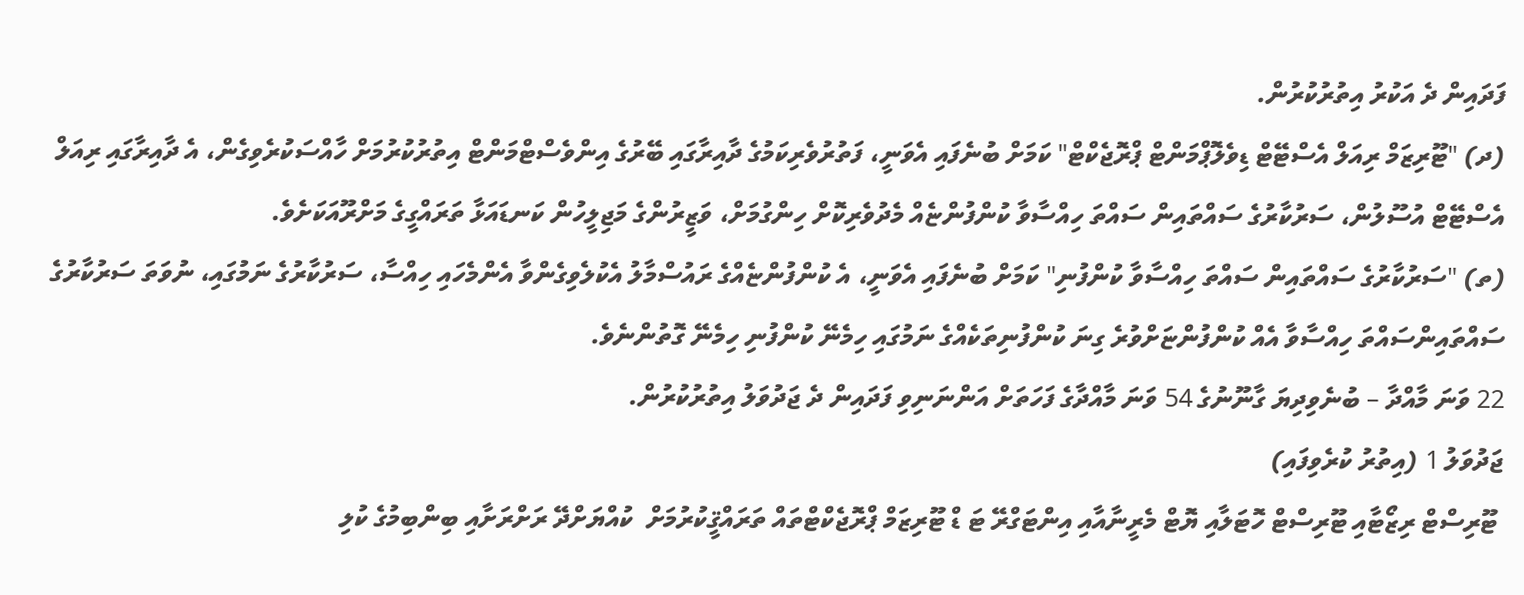ފަދައިން ދެ އަކުރު އިތުރުކުރުން.
(ދ) "ޓޫރިޒަމް ރިއަލް އެސްޓޭޓް ޑިވެލޮޕްމަންޓް ޕްރޮޖެކްޓް" ކަމަށް ބުނެފައި އެވަނީ، ފަތުރުވެރިކަމުގެ ދާއިރާގައި ބޭރުގެ އިންވެސްޓްމަންޓް އިތުރުކުރުމަށް ހާއްސަކުރެވިގެން، އެ ދާއިރާގައި ރިއަލް އެސްޓޭޓް އުސޫލުން، ސަރުކާރުގެ ސައްތައިން ސައްތަ ހިއްސާވާ ކުންފުންޏެއް މެދުވެރިކޮށް ހިންގުމަށް، ވަޒީރުންގެ މަޖިލީހުން ކަނޑައަޅާ ތަރައްގީގެ މަށްރޫއަކަށެވެ.
(ތ) "ސަރުކާރުގެ ސައްތައިން ސައްތަ ހިއްސާވާ ކުންފުނި" ކަމަށް ބުނެފައި އެވަނީ، އެ ކުންފުންޏެއްގެ ރައުސްމާލު އެކުލެވިގެންވާ އެންމެހައި ހިއްސާ، ސަރުކާރުގެ ނަމުގައި، ނުވަތަ ސަރުކާރުގެ ސައްތައިންސައްތަ ހިއްސާވާ އެއް ކުންފުންޏަށްވުރެ ގިނަ ކުންފުނިތަކެއްގެ ނަމުގައި ހިމެނޭ ކުންފުނި ހިމެނޭ ގޮތުންނެވެ.
22 ވަނަ މާއްދާ – ބުނެވިދިޔަ ގާނޫނުގެ 54 ވަނަ މާއްދާގެ ފަހަތަށް އަންނަނިވި ފަދައިން ދެ ޖަދުވަލު އިތުރުކުރުން.
ޖަދުވަލު 1 (އިތުރު ކުރެވިފައި)
 ޓޫރިސްޓް ރިޒޯޓާއި ޓޫރިސްޓް ހޮޓަލާއި ޔޮޓް މެރީނާއާއި އިންޓަގްރޭ ޓަ ޑް ޓޫރިޒަމް ޕްރޮޖެކްޓްތައް ތަރައްޤީކުރުމަށް  ކުއްޔަށްދޭ ރަށްރަށާއި ބިންބިމުގެ ކުލި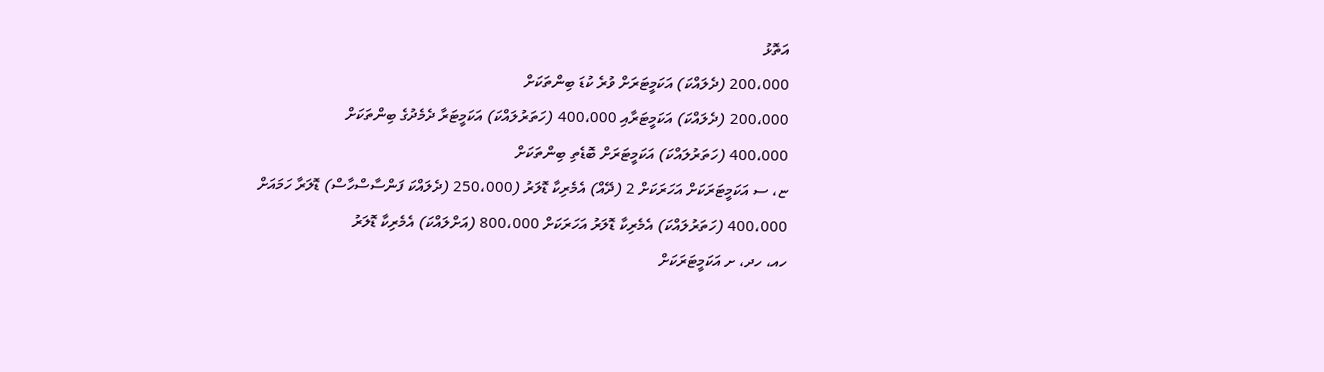އަތޮޅު
200،000 (ދެލައްކަ) އަކަމީޓަރަށް ވުރެ ކުޑަ ބިންތަކަށް
200،000 (ދެލައްކަ) އަކަމީޓަރާއި 400،000 (ހަތަރުލައްކަ) އަކަމީޓަރާ ދެމެދުގެ ބިންތަކަށް
400،000 (ހަތަރުލައްކަ) އަކަމީޓަރަށް ބޮޑެތި ބިންތަކަށް
ޏ، ސ އަކަމީޓަރަކަށް އަހަރަކަށް 2 (ދޭއް) އެމެރިކާ ޑޮލަރު (250،000 (ދެލައްކަ ފަންސާސްހާސް) ޑޮލަރާ ހަމައަށް 400،000 (ހަތަރުލައްކަ) އެމެރިކާ ޑޮލަރު އަހަރަކަށް 800،000 (އަށްލައްކަ) އެމެރިކާ ޑޮލަރު
ހއ، ހދ، ށ އަކަމީޓަރަކަށް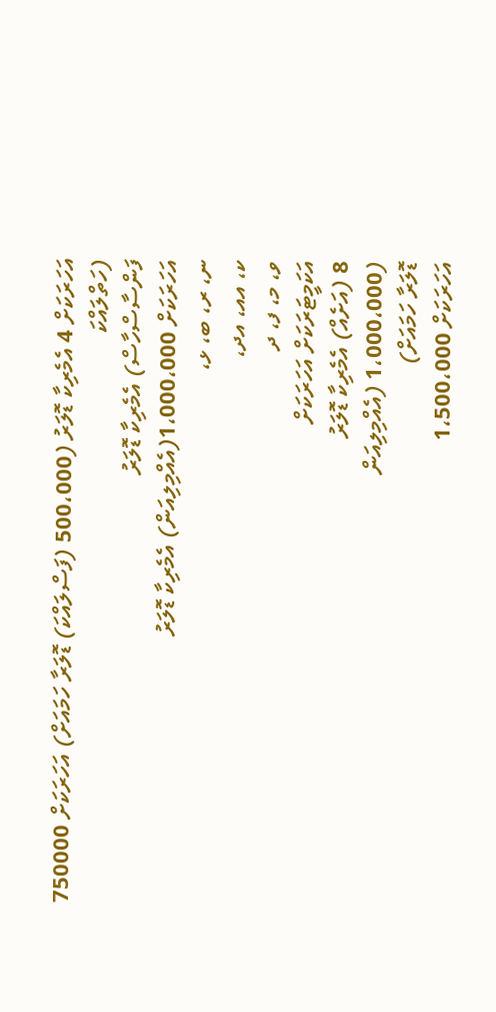އަހަރަކަށް 4 އެމެރިކާ ޑޮލަރު (500،000 (ފަސްލައްކަ) ޑޮލަރާ ހަމައަށް) އަހަރަކަށް 750000 (ހަތްލައްކަ
ފަންސާސްހާސް) އެމެރިކާ ޑޮލަރު
އަހަރަކަށް 1،000،000(އެއްމިލިއަން) އެމެރިކާ ޑޮލަރު
ނ، ރ، ބ، ޅ،
ކ، އއ، އދ،
ވ، މ، ފ، ދ
އަކަމީޓަރަކަށް އަހަރަކަށް
8 (އަށެއް) އެމެރިކާ ޑޮލަރު
(1،000،000 (އެއްމިލިއަން
ޑޮލަރާ ހަމައަށް)
އަހަރަކަށް 1،500،000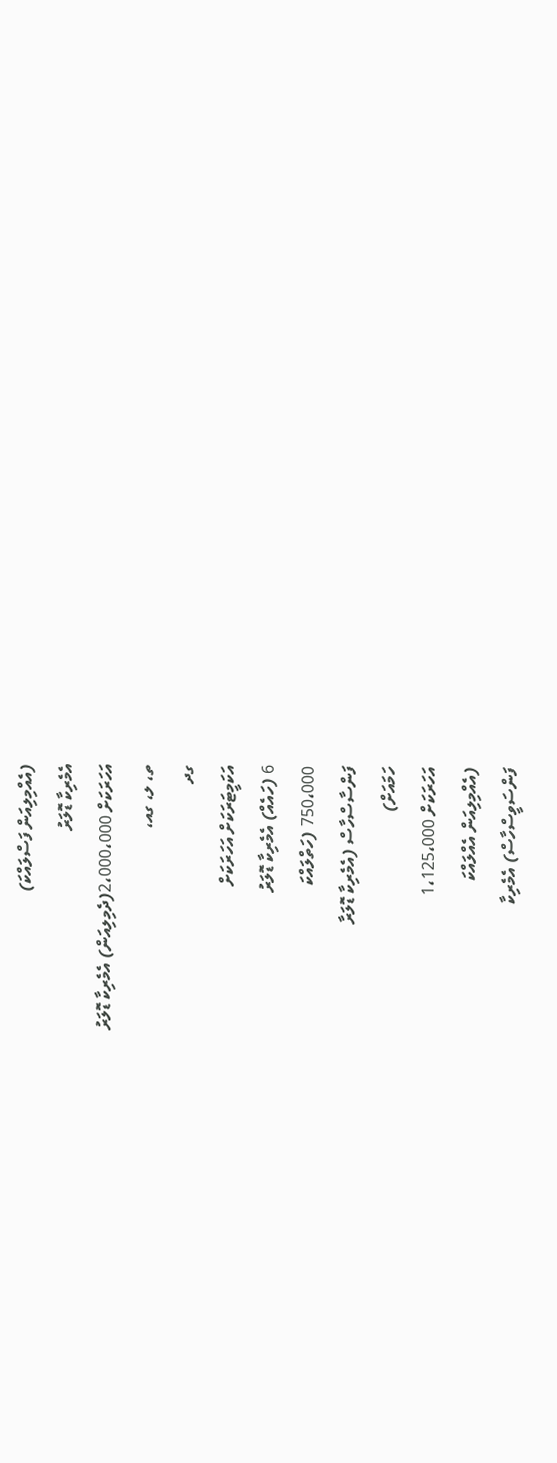(އެއްމިލިއަން ފަސްލައްކަ)
އެމެރިކާ ޑޮލަރު
އަހަރަކަށް 2،000،000(ދެމިލިއަން) އެމެރިކާ ޑޮލަރު
ތ، ލ، ގއ،
ގދ
އަކަމީޓަރަކަށް އަހަރަކަށް
6 (ހައެއް) އެމެރިކާ ޑޮލަރު
750،000 (ހަތްލައްކަ
ފަންސާސްހާސް (އެމެރިކާ ޑޮލަރާ
ހަމައަށް)
އަހަރަކަށް 1،125،000
(އެއްމިލިއަން އެއްލައްކަ
ފަންސަވީސްހާސް) އެމެރިކާ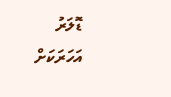ޑޮލަރު
އަހަރަކަށް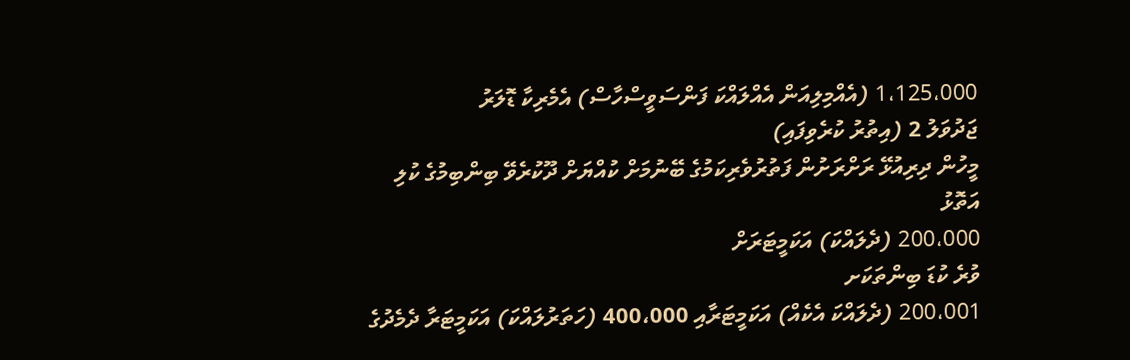1،125،000 (އެއްމިލިއަން އެއްލައްކަ ފަންސަވީސްހާސް) އެމެރިކާ ޑޮލަރު
ޖަދުވަލު 2 (އިތުރު ކުރެވިފައި)
މީހުން ދިރިއުޅޭ ރަށްރަށުން ފަތުރުވެރިކަމުގެ ބޭނުމަށް ކުއްޔަށް ދޫކުރެވޭ ބިންބިމުގެ ކުލި
އަތޮޅު
200،000 (ދެލައްކަ) އަކަމީޓަރަށް
ވުރެ ކުޑަ ބިންތަކަށ
200،001 (ދެލައްކަ އެކެއް) އަކަމީޓަރާއި 400،000 (ހަތަރުލައްކަ) އަކަމީޓަރާ ދެމެދުގެ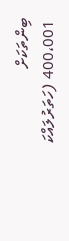ބިންތަކަށް
 400،001 (ހަތަރުލައްކަ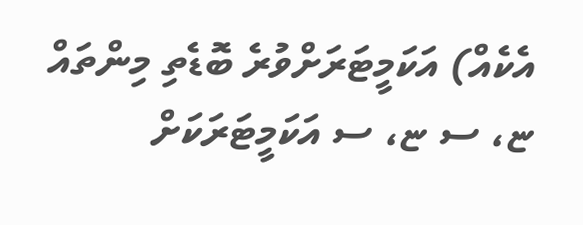އެކެއް) އަކަމީޓަރަށްވުރެ ބޮޑެތި މިންތައް
ޏ، ސ ޏ، ސ އަކަމީޓަރަކަށް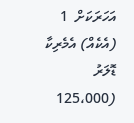އަހަރަކަށް  1 (އެކެއް) އެމެރިކާ ޑޮލަރު (125،000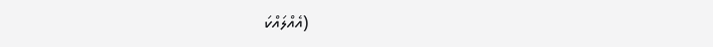(އެއްލައްކަ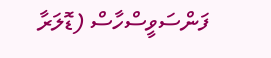ފަންސަވީސްހާސް (ޑޮލަރާ